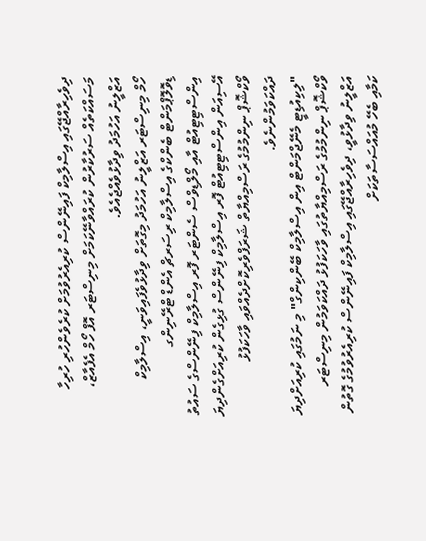ދިވެހިރާއްޖޭގައި އިސްލާމިކް ފައިނޭންސް ކުރިއެރުވުމަށް ކުރެވެންހުރި ހުރިހާ މަސައްކަތެއް ސަރުކާރުން ކުރައްވާނޭކަމަށް މިނިސްޓަރ އޮފް ހޯމް އެފެއާޒް، އަޒްލީނު އަހުމަދު ވިދާޅުވެއްޖެއެވެ.
ހޯމް މިނިސްޓަރ އަޒްލީނު އަހުމަދު މިގޮތަށް ވިދާޅުވެފައިވަނީ، އިސްލާމިކް ޑިވޮލޮޕްމަންޓް ބެންކްގެ އިސްލާމިކް ރިސަރޗް އެންޑް ޓްރޭނިންގ އިންސްޓިޓިއުޓް އާއި މޯލްޑިވްސް ސެންޓަރ ފޮރ އިސްލާމިކް ފިނޭންސްގެ ސައުތު އޭސިއަން އިންސްޓިޓިއުޓް ފޮރ އިސްލާމިކް ފިނޭންސް ގުޅިގެން ކުރިއަށްގެންދިޔަ ވޯކްޝޮޕް ނިންމުމުގެ ރަސްމިއްޔާތް ޝަރަފްވެރިކޮށްދެއްވައި ވާހަކަފުޅު ދައްކަވަމުންނެވެ.
"ލިކިއުޑިޓީ މެނޭޖްމަންޓް އިން އިސްލާމިކް ބޭންކިންގް" މި ނަމުގައި ކުރިއަށްދިޔަ ވޯކްޝޮޕް ނިންމުމުގެ ރަސްމިއްޔާތުގައި ވާހަކަފުޅު ދައްކަވަމުން މިނިސްޓަރ އަޒްލީނު ވިދާޅުވީ، ދިވެހިރާއްޖޭގައި އިސްލާމިކް ފައިނޭންސް ކުރިއެރުވުމުގެ ގޮތުން ކަމާއި ބެހޭ މުއައްސަސާތަކަށް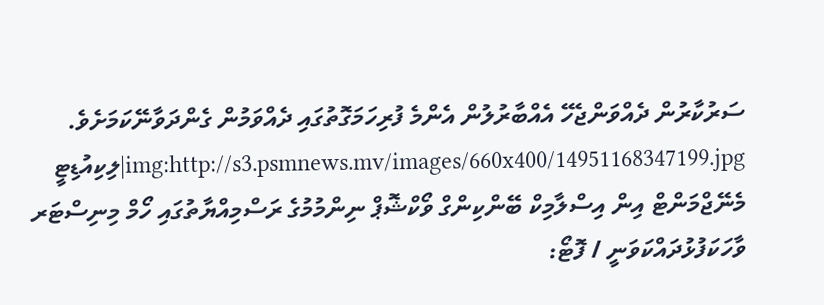ސަރުކާރުން ދެއްވަންޖެހޭ އެއްބާރުލުން އެންމެ ފުރިހަމަގޮތުގައި ދެއްވަމުން ގެންދަވާނޭކަމަށެވެ.
img:http://s3.psmnews.mv/images/660x400/14951168347199.jpg|ލިކިއުޑިޓީ މެނޭޖްމަންޓް އިން އިސްލާމިކް ބޭންކިންގް ވޯކްޝޮޕް ނިންމުމުގެ ރަސްމިއްޔާތުގައި ހޯމް މިނިސްޓަރ ވާހަކަފުޅުދައްކަވަނީ / ފޮޓޯ: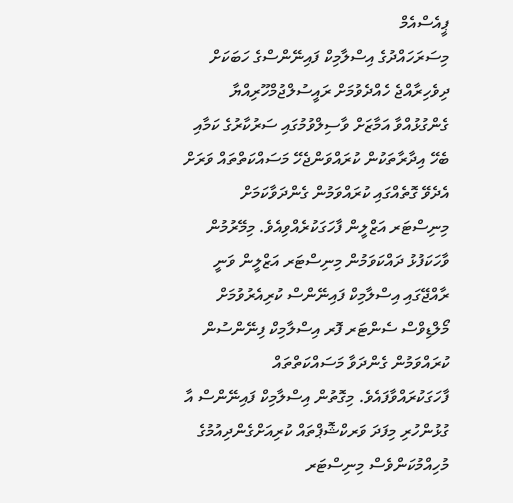ޕީއެސްއެމް
މިސަރަހައްދުގެ އިސްލާމިކް ފައިނޭންސްގެ ހަބަކަށް ދިވެހިރާއްޖެ ހެއްދެވުމަށް ރައީސުލްޖުމްހޫރިއްޔާ ގެންގުޅުއްވާ އަމާޒަށް ވާސިލްވުމުގައި ސަރުކާރުގެ ކަމާއި ބެހޭ އިދާރާތަކުން ކުރައްވަންޖެހޭ މަސައްކަތްތައް ވަރަށް އެދެވޭ ގޮތެއްގައި ކުރައްވަމުން ގެންދަވާކަމަށް މިނިސްޓަރ އަޒްލީން ފާހަގަކުރެއްވިއެވެ. މިމޭރުމުން ވާހަކަފުޅު ދައްކަވަމުން މިނިސްޓަރ އަޒްލީން ވަނީ ރާއްޖޭގައި އިސްލާމިކް ފައިނޭންސް ކުރިއެރުވުމަށް މޯލްޑިވްސް ސެންޓަރ ފޮރ އިސްލާމިކް ފިނޭންސުން ކުރައްވަމުން ގެންދަވާ މަސައްކަތްތައް ފާހަގަކުރައްވާފައެވެ. މިގޮތުން އިސްލާމިކް ފައިނޭންސް އާ ގުޅުންހުރި މިފަދަ ވަރކްޝޮޕްތައް ކުރިއަށްގެންދިއުމުގެ މުހިއްމުކަންވެސް މިނިސްޓަރ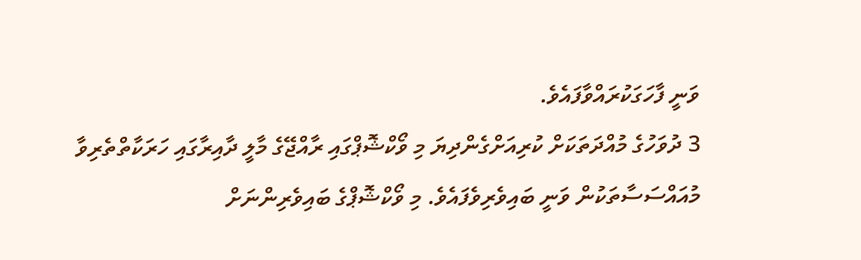ވަނީ ފާހަގަކުރައްވާފައެވެ.
3 ދުވަހުގެ މުއްދަތަކަށް ކުރިއަށްގެންދިޔަ މި ވޯކްޝޮޕްގައި ރާއްޖޭގެ މާލީ ދާއިރާގައި ހަރަކާތްތެރިވާ މުއައްސަސާތަކުން ވަނީ ބައިވެރިވެފައެވެ. މި ވޯކްޝޮޕްގެ ބައިވެރިންނަށް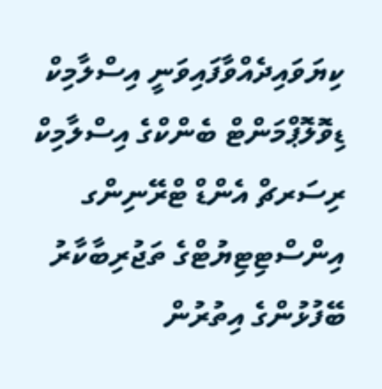ކިޔަވައިދެއްވާފައިވަނީ އިސްލާމިކް ޑިވޮލޮޕްމަންޓް ބެންކްގެ އިސްލާމިކް ރިސަރޗް އެންޑް ޓްރޭނިންގ އިންސްޓިޓިޔުޓްގެ ތަޖުރިބާކާރު ބޭފުޅުންގެ އިތުރުން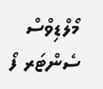މޯލްޑިވްސް ސެންޓަރ ފޯ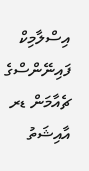އިސްލާމިކް ފައިނޭންސްގެ ޗެއާމަން ޑރ އާއިޝަތު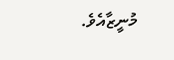މުނީޒާއެވެ.